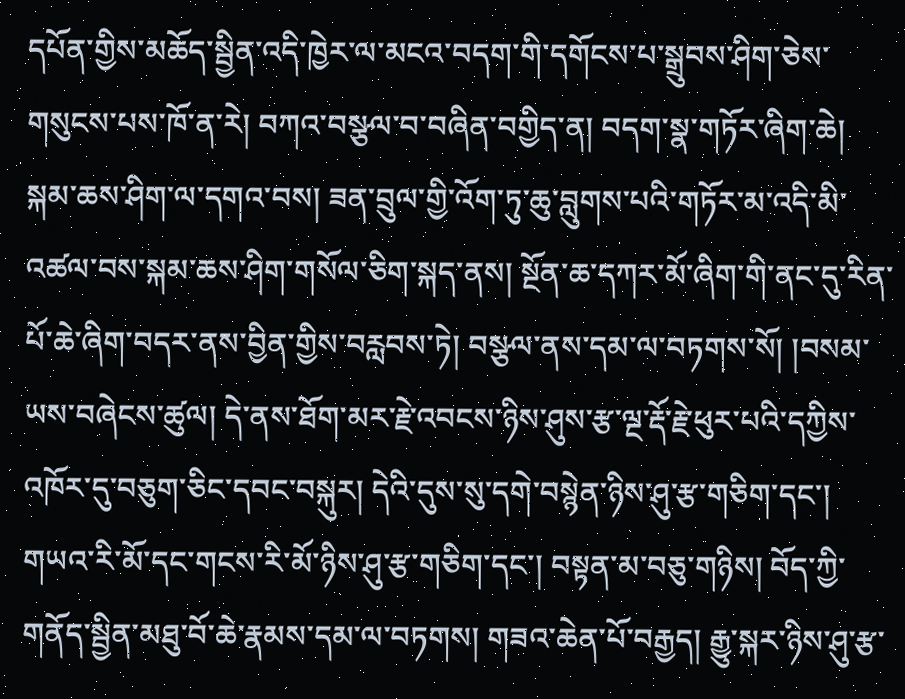དཔོན་གྱིས་མཆོད་སྦྱིན་འདི་ཁྱེར་ལ་མངའ་བདག་གི་དགོངས་པ་སྒྲུབས་ཤིག་ཅེས་གསུངས་པས་ཁོ་ན་རེ། བཀའ་བསྩལ་བ་བཞིན་བགྱིད་ན། བདག་སྣ་གཏོར་ཞིག་ཆེ། སྐམ་ཆས་ཤིག་ལ་དགའ་བས། ཟན་བྲུལ་གྱི་འོག་ཏུ་ཆུ་བླུགས་པའི་གཏོར་མ་འདི་མི་འཚལ་བས་སྐམ་ཆས་ཤིག་གསོལ་ཅིག་སྐད་ནས། སྔོན་ཆ་དཀར་མོ་ཞིག་གི་ནང་དུ་རིན་པོ་ཆེ་ཞིག་བདར་ནས་བྱིན་གྱིས་བརླབས་ཏེ། བསྩལ་ནས་དམ་ལ་བཏགས་སོ། །བསམ་ཡས་བཞེངས་ཚུལ། དེ་ནས་ཐོག་མར་རྗེ་འབངས་ཉིས་ཤུས་རྩ་ལྔ་རྡོ་རྗེ་ཕུར་པའི་དཀྱིས་ འཁོར་དུ་བཅུག་ཅིང་དབང་བསྐུར། དེའི་དུས་སུ་དགེ་བསྙེན་ཉིས་ཤུ་རྩ་གཅིག་དང་། གཡའ་རི་མོ་དང་གངས་རི་མོ་ཉིས་ཤུ་རྩ་གཅིག་དང་། བསྟན་མ་བཅུ་གཉིས། བོད་ཀྱི་གནོད་སྦྱིན་མཐུ་བོ་ཆེ་རྣམས་དམ་ལ་བཏགས། གཟའ་ཆེན་པོ་བརྒྱད། རྒྱུ་སྐར་ཉིས་ཤུ་རྩ་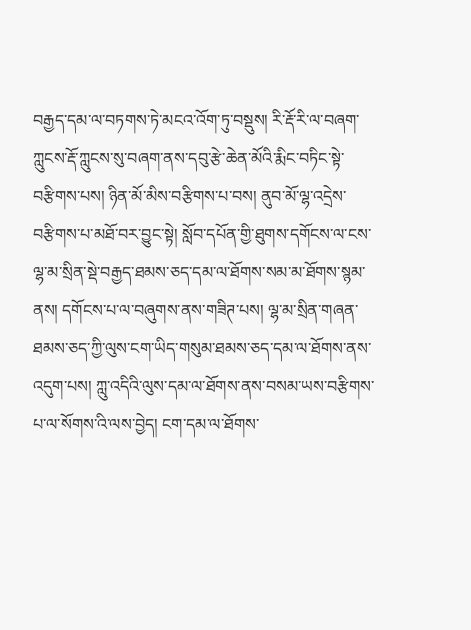བརྒྱད་དམ་ལ་བཏགས་ཏེ་མངའ་འོག་ཏུ་བསྡུས། རི་རྡོ་རི་ལ་བཞག་ཀླུངས་རྡོ་ཀླུངས་སུ་བཞག་ནས་དབུ་རྩེ་ཆེན་མོའི་རྨིང་བཏིང་སྟེ་བརྩིགས་པས། ཉིན་མོ་མིས་བརྩིགས་པ་བས། ནུབ་མོ་ལྷ་འདྲེས་བརྩིགས་པ་མཐོ་བར་བྱུང་སྟེ། སློབ་དཔོན་གྱི་ཐུགས་དགོངས་ལ་ངས་ལྷ་མ་སྲིན་སྡེ་བརྒྱད་ཐམས་ཅད་དམ་ལ་ཐོགས་སམ་མ་ཐོགས་སྙམ་ནས། དགོངས་པ་ལ་བཞུགས་ནས་གཟིཊ་པས། ལྷ་མ་སྲིན་གཞན་ཐམས་ཅད་ཀྱི་ལུས་ངག་ཡིད་གསུམ་ཐམས་ཅད་དམ་ལ་ཐོགས་ནས་འདུག་པས། ཀླུ་འདིའི་ལུས་དམ་ལ་ཐོགས་ནས་བསམ་ཡས་བརྩིགས་པ་ལ་སོགས་འི་ལས་བྱེད། ངག་དམ་ལ་ཐོགས་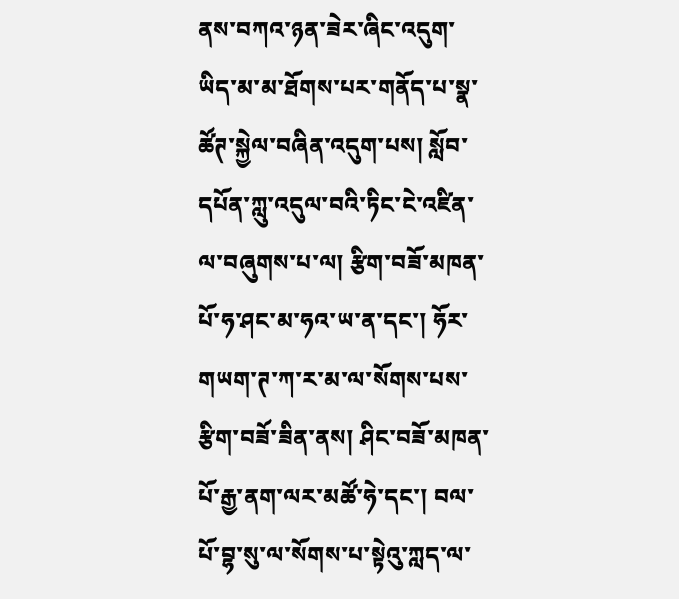ནས་བཀའ་ཉན་ཟེར་ཞིང་འདུག་ཡིད་མ་མ་ཐོགས་པར་གནོད་པ་སྣ་ཚོཊ་སྐྱེལ་བཞིན་འདུག་པས། སློབ་དཔོན་ཀླུ་འདུལ་བའི་ཏིང་ངེ་འཛིན་ལ་བཞུགས་པ་ལ། རྩིག་བཟོ་མཁན་པོ་ཧ་ཤང་མ་ཧའ་ཡ་ན་དང་། ཧོར་གཡག་ཊ་ཀ་ར་མ་ལ་སོགས་པས་རྩིག་བཟོ་ཟིན་ནས། ཤིང་བཟོ་མཁན་པོ་རྒྱ་ནག་ལར་མཚོ་ཧེ་དང་། བལ་པོ་བྷ་སུ་ལ་སོགས་པ་སྟེའུ་ཀླད་ལ་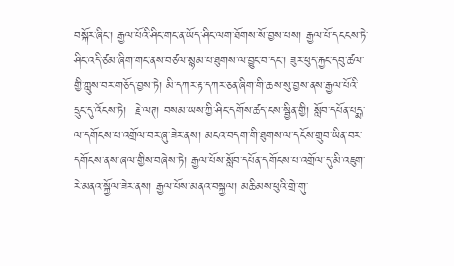བསྐོར་ཞིང་། རྒྱལ་པོའི་ཤིང་གང་ན་ཡོད་ཤིང་ལག་ཐོགས་སོ་བྱས་པས། རྒྱལ་པོ་དངངས་ཏེ་ཤིང་འདི་ཙམ་ཞིག་གང་ནས་བཙལ་སྙམ་པ་ཐུགས་ལ་བྱུང་བ་དང་། ཟུར་ཕུད་རྐྱང་དབུ་ཚལ་གྱི་ཀླུས་བར་གཅོད་བྱས་ཏེ། མི་དཀར་རྟ་དཀར་ཅན་ཞིག་གི་ཆས་སུ་བྱས་ནས་རྒྱལ་པོའི་དྲུང་དུ་འོངས་ཏེ།  རྗེ་ལཊ། བསམ་ཡས་ཀྱི་ཤིང་དགོས་ཚད་ངས་སྦྱིན་གྱི། སློབ་དཔོན་པདྨ་ལ་དགོངས་པ་འགྲོལ་བར་ཞུ་ཟེར་ནས། མངའ་བདག་གི་ཐུགས་ལ་དངོས་གྲུབ་ཡིན་བར་དགོངས་ནས་ཞལ་གྱིས་བཞེས་ཏེ། རྒྱལ་པོས་སློབ་དཔོན་དགོངས་པ་འགྲོལ་དུ་མི་འཇུག་རེ་མནའ་སྐྱོལ་ཟེར་ནས། རྒྱལ་པོས་མནའ་བསྐྱལ། མཆིམས་ཕུའི་གྲེ་གུ་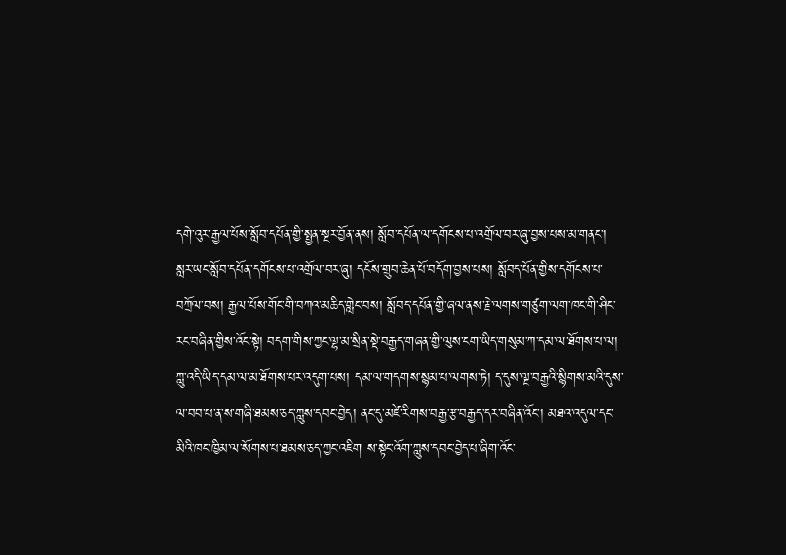དགེ་འུར་རྒྱལ་པོས་སློབ་དཔོན་གྱི་སྤྱན་སྔར་བྱོན་ནས། སློབ་དཔོན་ལ་དགོངས་པ་འགྲོལ་བར་ཞུ་བྱས་པས་མ་གནང་། སླར་ཡང་སློབ་དཔོན་དགོངས་པ་འགྲོལ་བར་ཞུ། དངོས་གྲུབ་ཆེན་པོ་བདོག་བྱས་པས། སློབད་པོན་གྱིས་དགོངས་པ་བཀྲོལ་བས། རྒྱལ་པོས་གོང་གི་བཀའ་མཆིད་གླེང་བས། སློབད་དཔོན་གྱི་ཞལ་ནས་རྗེ་ལགས་གཙུག་ལག་ཁང་གི་ཤིང་རང་བཞིན་གྱིས་འོང་སྟེ། བདག་གིས་ཀྱང་ལྷ་མ་སྲིན་སྡེ་བརྒྱད་གཞན་གྱི་ལུས་ངག་ཡིད་གསུམ་ཀ་དམ་ལ་ཐོགས་པ་ལ། ཀླུ་འདི་ཡིད་དམ་ལ་མ་ཐོགས་པར་འདུག་པས། དམ་ལ་གདགས་སྙམ་པ་ལགས་ཏེ། ད་དུས་ལྔ་བརྒྱའི་སྙིགས་མའི་དུས་ལ་བབ་པ་ན་ས་གཞི་ཐམས་ཅད་ཀླུས་དབང་བྱེད། ནང་དུ་མཛེ་རིགས་བརྒྱ་རྩ་བརྒྱད་དར་བཞིན་འོང་། མཐའ་འདུལ་དང་མིའི་ཁང་ཁྱིམ་ལ་སོགས་པ་ཐམས་ཅད་ཀྱང་འཇིག ས་སྟེང་འོག་ཀླུས་དབང་བྱེད་པ་ཞིག་འོང་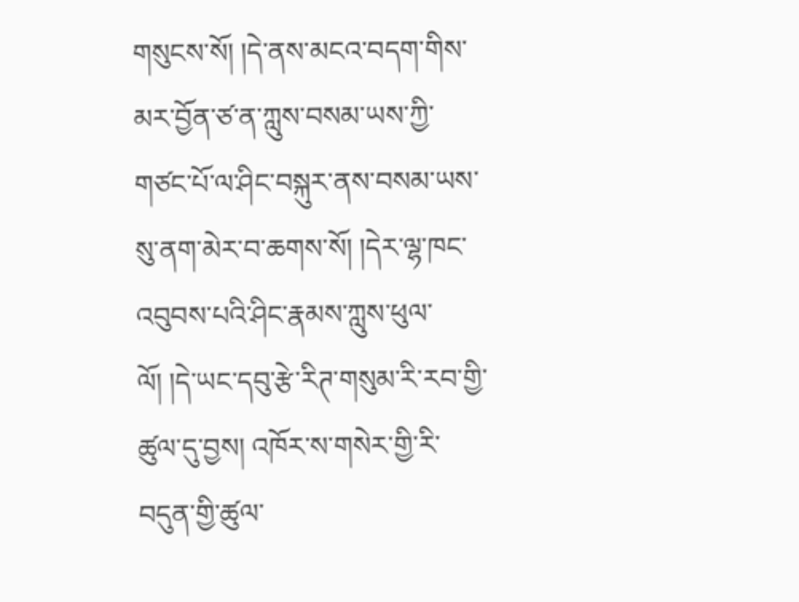གསུངས་སོ། །དེ་ནས་མངའ་བདག་གིས་མར་བྱོན་ཙ་ན་ཀླུས་བསམ་ཡས་ཀྱི་གཙང་པོ་ལ་ཤིང་བསྐུར་ནས་བསམ་ཡས་སུ་ནག་མེར་བ་ཆགས་སོ། །དེར་ལྷ་ཁང་འབུབས་པའི་ཤིང་རྣམས་ཀླུས་ཕུལ་ལོ། །དེ་ཡང་དབུ་རྩེ་རིཊ་གསུམ་རི་རབ་གྱི་ཚུལ་དུ་བྱས། འཁོར་ས་གསེར་གྱི་རི་བདུན་གྱི་ཚུལ་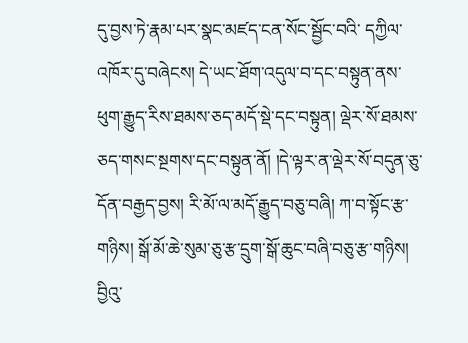དུ་བྱས་ཏེ་རྣམ་པར་སྣང་མཛད་ངན་སོང་སྦྱོང་བའི་ དཀྱིལ་འཁོར་དུ་བཞེངས། དེ་ཡང་ཐོག་འདུལ་བ་དང་བསྟུན་ནས་ཕུག་རྒྱུད་རིས་ཐམས་ཅད་མདོ་སྡེ་དང་བསྟུན། ལྡེར་སོ་ཐམས་ཅད་གསང་སྔགས་དང་བསྟུན་ནོ། །དེ་ལྟར་ན་ལྡེར་སོ་བདུན་ཅུ་དོན་བརྒྱད་བྱས། རི་མོ་ལ་མདོ་རྒྱུད་བཅུ་བཞི། ཀ་བ་སྟོང་རྩ་གཉིས། སྒོ་མོ་ཆེ་སུམ་ཅུ་རྩ་དྲུག་སྒོ་ཆུང་བཞི་བཅུ་རྩ་གཉིས། བྱིའུ་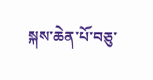སྐས་ཆེན་པོ་བཅུ་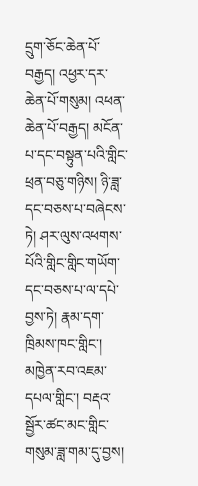དྲུག་ཅོང་ཆེན་པོ་བརྒྱད། འཕྱར་དར་ཆེན་པོ་གསུམ། འཕན་ཆེན་པོ་བརྒྱད། མངོན་པ་དང་བསྟུན་པའི་གླིང་ཕྲན་བཅུ་གཉིས། ཉི་ཟླ་དང་བཅས་པ་བཞེངས་ཏེ། ཤར་ལུས་འཕགས་པོའི་གླིང་གླིང་གཡོག་དང་བཅས་པ་ལ་དཔེ་བྱས་ཏེ། རྣམ་དག་ཁྲིམས་ཁང་གླིང་། མཁྱེན་རབ་འཇམ་དཔལ་གླིང་། བརྡའ་སྦྱོར་ཚང་མང་གླིང་གསུམ་ཟླ་གམ་དུ་བྱས།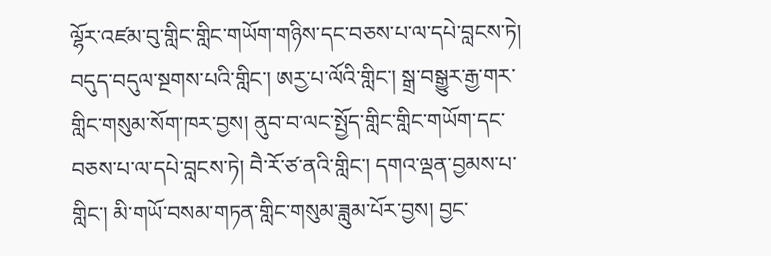ལྷོར་འཛམ་བུ་གླིང་གླིང་གཡོག་གཉིས་དང་བཅས་པ་ལ་དཔེ་བླངས་ཏེ། བདུད་བདུལ་སྔགས་པའི་གླིང་། ཨརྱ་པ་ལོའི་གླིང་། སྒྲ་བསྒྱུར་རྒྱ་གར་གླིང་གསུམ་སོག་ཁར་བྱས། ནུབ་བ་ལང་སྤྱོད་གླིང་གླིང་གཡོག་དང་བཅས་པ་ལ་དཔེ་བླངས་ཏེ། བཻ་རོ་ཙ་ནའི་གླིང་། དགའ་ལྡན་བྱམས་པ་གླིང་། མི་གཡོ་བསམ་གཏན་གླིང་གསུམ་ཟླུམ་པོར་བྱས། བྱང་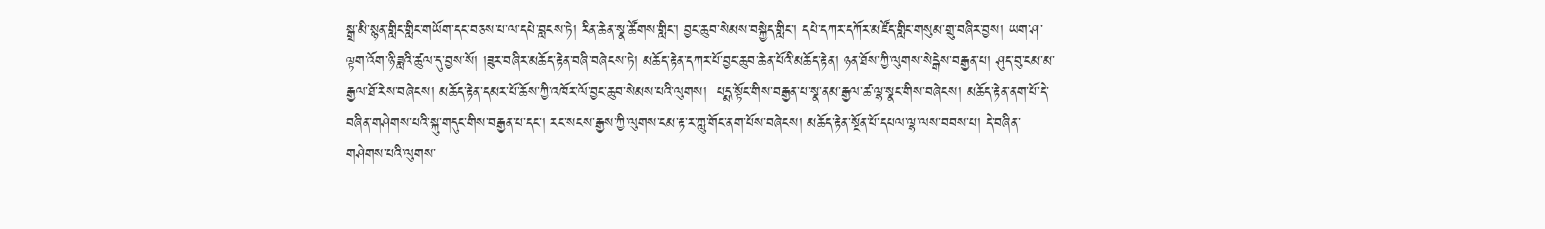སྒྲ་མི་སྙན་གླིང་གླིང་གཡོག་དང་བཅས་པ་ལ་དཔེ་བླངས་ཏེ། རིན་ཆེན་སྣ་ཚོགས་གླིང་། བྱང་ཆུབ་སེམས་བསྐྱེད་གླིང་། དཔེ་དཀར་དཀོར་མཛོད་གླིང་གསུམ་གྲུ་བཞིར་བྱས། ཡག་ཤ་ལྟག་འོག་ཉི་ཟླའི་ཚུལ་དུ་བྱས་སོ། །ཟུར་བཞིར་མཆོད་རྟེན་བཞི་བཞེངས་ཏེ། མཆོད་རྟེན་དཀར་པོ་བྱང་ཆུབ་ཆེན་པོའི་མཆོད་རྟེན། ཉན་ཐོས་ཀྱི་ལུགས་སེདྒེས་བརྒྱན་པ། ཤུད་བུ་ངམ་མ་རྒྱལ་ཐོ་རེས་བཞེངས། མཆོད་རྟེན་དམར་པོ་ཆོས་ཀྱི་འཁོར་ལོ་བྱང་ཆུབ་སེམས་པའི་ལུགས།  པདྨ་སྟོང་གིས་བརྒྱན་པ་སྣ་ནམ་རྒྱལ་ཚ་ལྷ་སྣང་གིས་བཞེངས། མཆོད་རྟེན་ནག་པོ་དེ་བཞིན་གཤེགས་པའི་སྐུ་གདུང་གིས་བརྒྱན་པ་དང་། རང་སངས་རྒྱས་ཀྱི་ལུགས་ངམ་རྟ་ར་ཀླུ་གོང་ནག་པོས་བཞེངས། མཆོད་རྟེན་སྔོན་པོ་དཔལ་ལྷ་ལས་བབས་པ། དེ་བཞིན་གཤེགས་པའི་ལུགས་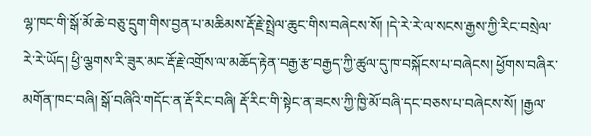ལྷ་ཁང་གི་སྒོ་མོ་ཆེ་བཅུ་དྲུག་གིས་བྱན་པ་མཆིམས་རྡོ་རྗེ་སྤྲེལ་ཆུང་གིས་བཞེངས་སོ། །དེ་རེ་རེ་ལ་སངས་རྒྱས་ཀྱི་རིང་བསྲེལ་རེ་རེ་ཡོད། ཕྱི་ལྕགས་རི་ཟུར་མང་རྡོ་རྗེ་འགྲོས་ལ་མཆོད་རྟེན་བརྒྱ་རྩ་བརྒྱད་ཀྱི་ཚུལ་དུ་ཁ་བསྐོངས་པ་བཞེངས། ཕྱོགས་བཞིར་མགོན་ཁང་བཞི། སྒོ་བཞིའི་གདོང་ན་རྡོ་རིང་བཞི། རྡོ་རིང་གི་སྟེང་ན་ཟངས་ཀྱི་ཁྱི་མོ་བཞི་དང་བཅས་པ་བཞེངས་སོ། །རྒྱལ་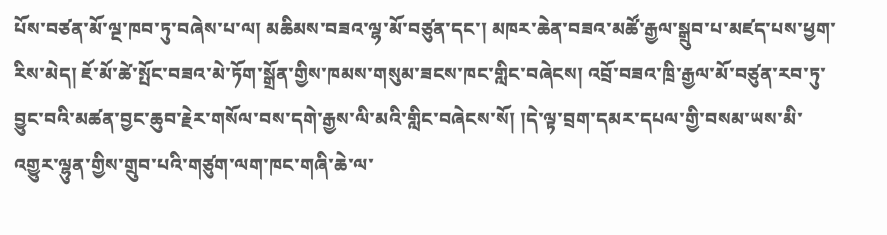པོས་བཙན་མོ་ལྔ་ཁབ་ཏུ་བཞེས་པ་ལ། མཆིམས་བཟའ་ལྷ་མོ་བཙུན་དང་། མཁར་ཆེན་བཟའ་མཚོ་རྒྱལ་སྒྲུབ་པ་མཛད་པས་ཕྱག་རིས་མེད། ཇོ་མོ་ཚེ་སྤོང་བཟའ་མེ་ཏོག་སྒྲོན་གྱིས་ཁམས་གསུམ་ཟངས་ཁང་གླིང་བཞེངས། འབྲོ་བཟའ་ཁྲི་རྒྱལ་མོ་བཙུན་རབ་ཏུ་བྱུང་བའི་མཚན་བྱང་ཆུབ་རྗེར་གསོལ་བས་དགེ་རྒྱས་ལི་མའི་གླིང་བཞེངས་སོ། །དེ་ལྟ་བྲག་དམར་དཔལ་གྱི་བསམ་ཡས་མི་འགྱུར་ལྷུན་གྱིས་གྲུབ་པའི་གཙུག་ལག་ཁང་གཞི་ཆེ་ལ་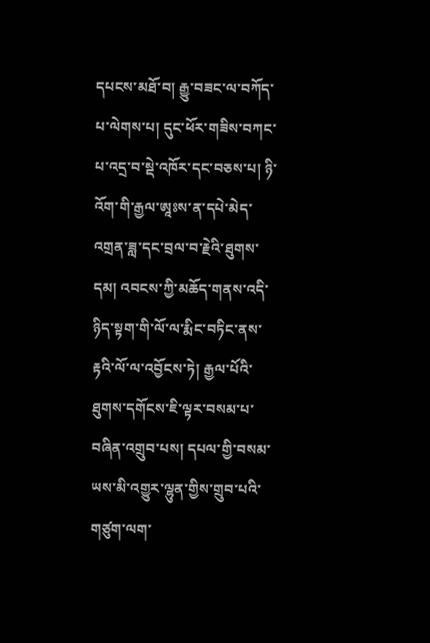དཔངས་མཐོ་བ། རྒྱུ་བཟང་ལ་བཀོད་པ་ལེགས་པ། དུང་ཕོར་གཟིས་བཀང་པ་འདྲ་བ་སྡེ་འཁོར་དང་བཅས་པ། ཉི་འོག་གི་རྒྱལ་ཨཱཿས་ན་དཔེ་མེད་འགྲན་ཟླ་དང་བྲལ་བ་རྗེའི་ཐུགས་དམ། འབངས་ཀྱི་མཆོད་གནས་འདི་ཉིད་སྟག་གི་ལོ་ལ་རྨིང་བཏིང་ནས་ རྟའི་ལོ་ལ་འབྱོངས་ཏེ། རྒྱལ་པོའི་ཐུགས་དགོངས་ཇི་ལྟར་བསམ་པ་བཞིན་འགྲུབ་པས། དཔལ་གྱི་བསམ་ཡས་མི་འགྱུར་ལྷུན་གྱིས་གྲུབ་པའི་གཙུག་ལག་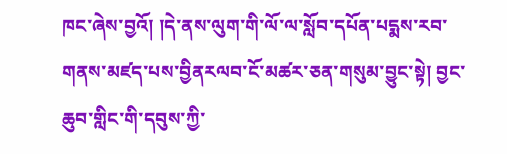ཁང་ཞེས་བྱའོ། །དེ་ནས་ལུག་གི་ལོ་ལ་སློབ་དཔོན་པདྨས་རབ་གནས་མཛད་པས་བྱིནརལབ་ངོ་མཚར་ཅན་གསུམ་བྱུང་སྟེ། བྱང་ཆུབ་གླིང་གི་དབུས་ཀྱི་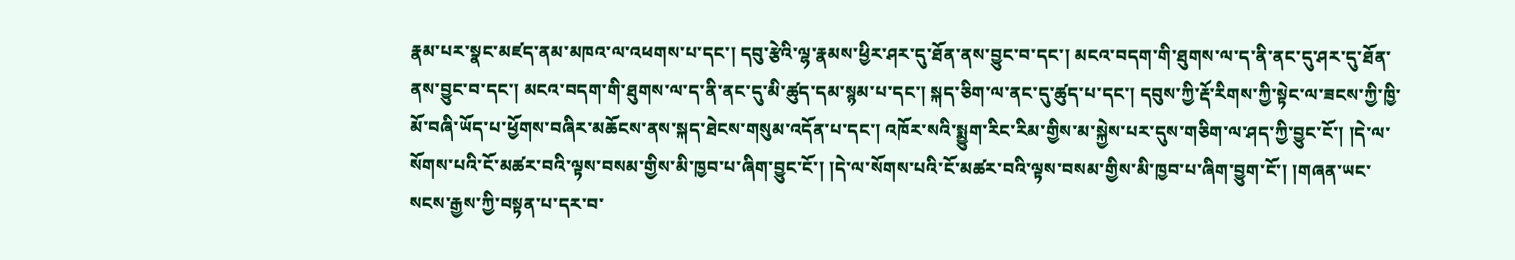རྣམ་པར་སྣང་མཛད་ནམ་མཁའ་ལ་འཕགས་པ་དང་། དབུ་རྩེའི་ལྷ་རྣམས་ཕྱིར་ཤར་དུ་ཐོན་ནས་བྱུང་བ་དང་། མངའ་བདག་གི་ཐུགས་ལ་ད་ནི་ནང་དུ་ཤར་དུ་ཐོན་ནས་བྱུང་བ་དང་། མངའ་བདག་གི་ཐུགས་ལ་ད་ནི་ནང་དུ་མི་ཚུད་དམ་སྙམ་པ་དང་། སྐད་ཅིག་ལ་ནང་དུ་ཚུད་པ་དང་། དབུས་ཀྱི་རྡོ་རིགས་ཀྱི་སྟེང་ལ་ཟངས་ཀྱི་ཁྱི་མོ་བཞི་ཡོད་པ་ཕྱོགས་བཞིར་མཆོངས་ནས་སྐད་ཐེངས་གསུམ་འདོན་པ་དང་། འཁོར་སའི་སྨྱུག་རིང་རིམ་གྱིས་མ་སྐྱེས་པར་དུས་གཅིག་ལ་ཤད་ཀྱི་བྱུང་ངོ་། །དེ་ལ་སོགས་པའི་ངོ་མཚར་བའི་ལྟས་བསམ་གྱིས་མི་ཁྱབ་པ་ཞིག་བྱུང་ངོ་། །དེ་ལ་སོགས་པའི་ངོ་མཚར་བའི་ལྟས་བསམ་གྱིས་མི་ཁྱབ་པ་ཞིག་བྱུག་ངོ་། །གཞན་ཡང་སངས་རྒྱས་ཀྱི་བསྟན་པ་དར་བ་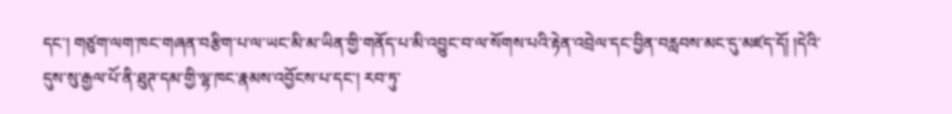དང་། གཙུག་ལག་ཁང་གཞན་བརྩིག་པ་ལ་ཡང་མི་མ་ཡིན་གྱི་གནོད་པ་མི་འབྱུང་བ་ལ་སོགས་པའི་རྟེན་འབྲེལ་དང་བྱིན་བརླབས་མང་དུ་མཛད་དོ། །དེའི་དུས་སུ་རྒྱལ་པོ་ནི་ཐུཊ་དམ་གྱི་ལྷ་ཁང་རྣམས་འབྱོངས་པ་དང་། རབ་ཏུ་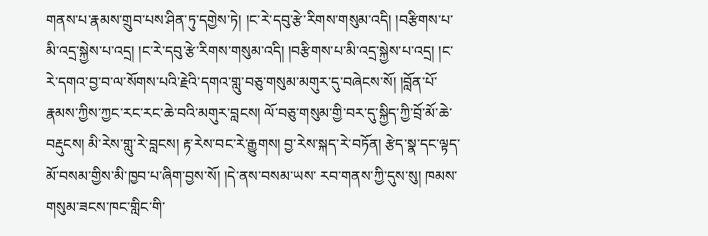གནས་པ་རྣམས་གྲུབ་པས་ཤིན་ཏུ་དགྱེས་ཏེ། །ང་རེ་དབུ་རྩེ་རིགས་གསུམ་འདི། །བརྩིགས་པ་མི་འདྲ་སྐྱེས་པ་འདྲ། །ང་རེ་དབུ་རྩེ་རིགས་གསུམ་འདི། །བརྩིགས་པ་མི་འདྲ་སྐྱེས་པ་འདྲ། །ང་རེ་དགའ་བྱ་བ་ལ་སོགས་པའི་རྗེའི་དགའ་གླུ་བཅུ་གསུམ་མགུར་དུ་བཞེངས་སོ། །བློན་པོ་རྣམས་ཀྱིས་ཀྱང་རང་རང་ཆེ་བའི་མགུར་བླངས། ལོ་བཅུ་གསུམ་གྱི་བར་དུ་སྐྱིད་ཀྱི་བྲོ་མོ་ཆེ་བརྡུངས། མི་རེས་གླུ་རེ་བླངས། རྟ་རེས་བང་རེ་རྒྱུགས། བྱ་རེས་སྐད་རེ་བཏོན། རྩེད་སྣ་དང་ལྟད་མོ་བསམ་གྱིས་མི་ཁྱབ་པ་ཞིག་བྱས་སོ། །དེ་ནས་བསམ་ཡས་ རབ་གནས་ཀྱི་དུས་སུ། ཁམས་གསུམ་ཟངས་ཁང་གླིང་གི་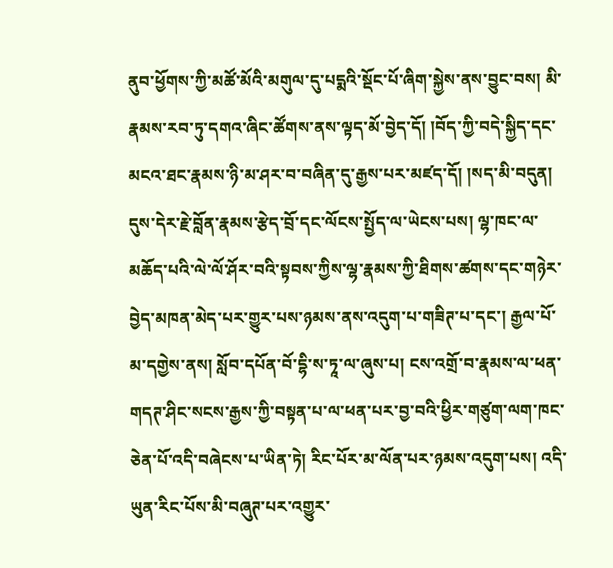ནུབ་ཕྱོགས་ཀྱི་མཚོ་མོའི་མགུལ་དུ་པདྨའི་སྡོང་པོ་ཞིག་སྐྱེས་ནས་བྱུང་བས། མི་རྣམས་རབ་ཏུ་དགའ་ཞིང་ཚོགས་ནས་ལྟད་མོ་བྱེད་དོ། །བོད་ཀྱི་བདེ་སྐྱིད་དང་མངའ་ཐང་རྣམས་ཉི་མ་ཤར་བ་བཞིན་དུ་རྒྱས་པར་མཛད་དོ། །སད་མི་བདུན། དུས་དེར་རྗེ་བློན་རྣམས་རྩེད་བྲོ་དང་ལོངས་སྤྱོད་ལ་ཡེངས་པས། ལྷ་ཁང་ལ་མཆོད་པའི་ལེ་ལོ་ཤོར་བའི་སྟབས་ཀྱིས་ལྷ་རྣམས་ཀྱི་ཐིགས་ཚགས་དང་གཉེར་བྱེད་མཁན་མེད་པར་གྱུར་པས་ཉམས་ནས་འདུག་པ་གཟིཊ་པ་དང་། རྒྱལ་པོ་མ་དགྱེས་ནས། སློབ་དཔོན་བོ་དྷི་ས་ཏཱ་ལ་ཞུས་པ། ངས་འགྲོ་བ་རྣམས་ལ་ཕན་གདཊ་ཤིང་སངས་རྒྱས་ཀྱི་བསྟན་པ་ལ་ཕན་པར་བྱ་བའི་ཕྱིར་གཙུག་ལག་ཁང་ཅེན་པོ་འདི་བཞེངས་པ་ཡིན་ཏེ། རིང་པོར་མ་ལོན་པར་ཉམས་འདུག་པས། འདི་ཡུན་རིང་པོས་མི་བཞུཊ་པར་འགྱུར་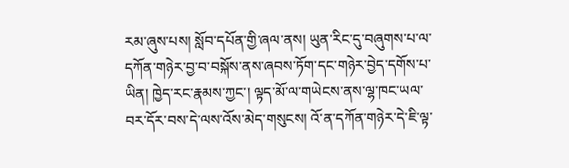རམ་ཞུས་པས། སློབ་དཔོན་གྱི་ཞལ་ནས། ཡུན་རིང་དུ་བཞུགས་པ་ལ་དཀོན་གཉེར་བྱ་བ་བསྐོས་ནས་ཞབས་ཏོག་དང་གཉེར་བྱེད་དགོས་པ་ཡིན། ཁྱེད་རང་རྣམས་ཀྱང་། ལྟད་མོ་ལ་གཡེངས་ནས་ལྷ་ཁང་ཡལ་བར་དོར་བས་དེ་ལས་འོས་མེད་གསུངས། འོ་ན་དཀོན་གཉེར་དེ་ཇི་ལྟ་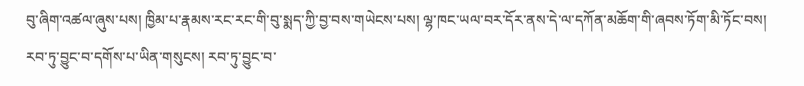བུ་ཞིག་འཚལ་ཞུས་པས། ཁྱིམ་པ་རྣམས་རང་རང་གི་བུ་སྨད་ཀྱི་བྱ་བས་གཡེངས་པས། ལྷ་ཁང་ཡལ་བར་དོར་ནས་དེ་ལ་དཀོན་མཆོག་གི་ཞབས་ཏོག་མི་ཏོང་བས། རབ་ཏུ་བྱུང་བ་དགོས་པ་ཡིན་གསུངས། རབ་ཏུ་བྱུང་བ་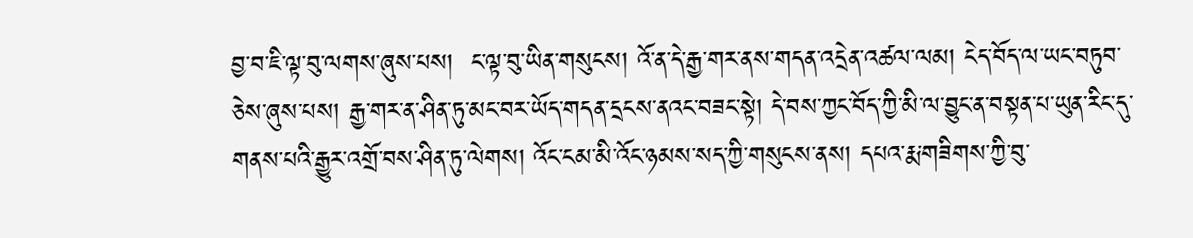བྱ་བ་ཇི་ལྟ་བུ་ལགས་ཞུས་པས།  ང་ལྟ་བུ་ཡིན་གསུངས། འོ་ན་དེ་རྒྱ་གར་ནས་གདན་འདྲེན་འཚལ་ལམ། ངེད་བོད་ལ་ཡང་བཏུབ་ཅེས་ཞུས་པས། རྒྱ་གར་ན་ཤིན་ཏུ་མང་བར་ཡོད་གདན་དྲངས་ནའང་བཟང་སྟེ། དེ་བས་ཀྱང་བོད་ཀྱི་མི་ལ་བྱུང་ན་བསྟན་པ་ཡུན་རིང་དུ་གནས་པའི་རྒྱུར་འགྲོ་བས་ཤིན་ཏུ་ལེགས། འོང་ངམ་མི་འོང་ཉམས་སད་ཀྱི་གསུངས་ནས། དཔའ་རྨ་གཟིགས་ཀྱི་བུ་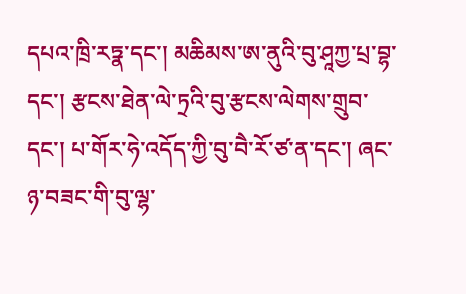དཔའ་ཁྲི་རཏྣ་དང་། མཆིམས་ཨ་ནུའི་བུ་ཤཱཀྱ་པྲ་བྷ་དང་། རྩངས་ཐེན་ལེ་ཏྲའི་བུ་རྩངས་ལེགས་གྲུབ་དང་། པ་གོར་ཧེ་འདོད་ཀྱི་བུ་བཻ་རོ་ཙ་ན་དང་། ཞང་ཉ་བཟང་གི་བུ་ལྷ་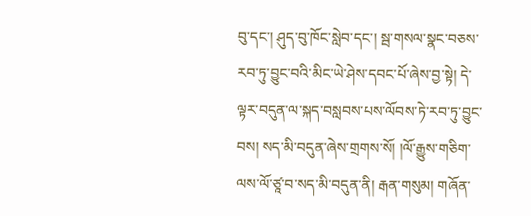བུ་དང་། ཤུད་བུ་ཁོང་སླེབ་དང་། སྦ་གསལ་སྣང་བཅས་རབ་ཏུ་བྱུང་བའི་མིང་ཡེ་ཤེས་དབང་པོ་ཞེས་བྱ་སྟེ། དེ་ལྟར་བདུན་ལ་སྐད་བསླབས་པས་ལོབས་ཏེ་རབ་ཏུ་བྱུང་བས། སད་མི་བདུན་ཞེས་གྲགས་སོ། །ལོ་རྒྱུས་གཅིག་ལས་ལོ་ཙཱ་བ་སད་མི་བདུན་ནི། རྒན་གསུམ། གཞོན་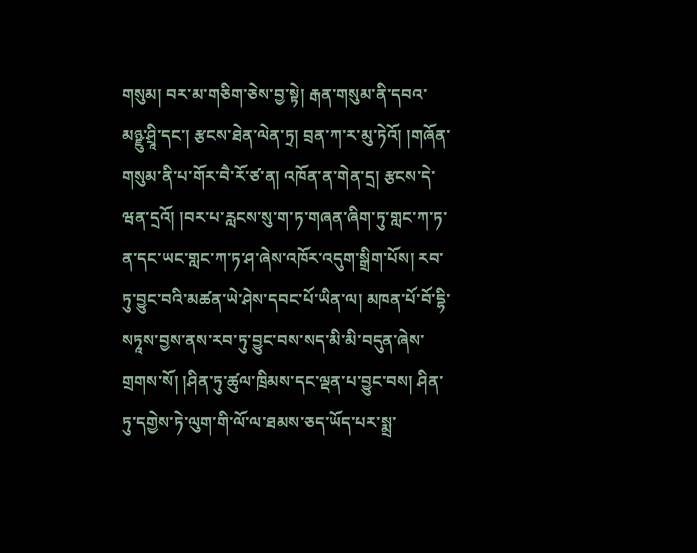གསུམ། བར་མ་གཅིག་ཅེས་བྱ་སྟེ། རྒན་གསུམ་ནི་དབའ་མཉྫུ་ཤྲཱི་དང་། རྩངས་ཐེན་ལེན་ཏྲ། བྲན་ཀ་ར་མུ་ཏེའོ། །གཞོན་གསུམ་ནི་པ་གོར་བཻ་རོ་ཙ་ན། འཁོན་ན་གེན་དྲ། རྩངས་དེ་ཝན་དྲའོ། །བར་པ་རླངས་སུ་ག་ཏ་གཞན་ཞིག་ཏུ་གླང་ཀ་ཏ་ན་དང་ཡང་གླང་ཀ་ཏ་ཤ་ཞེས་འཁོར་འདུག་སྒྲིག་པོས། རབ་ཏུ་བྱུང་བའི་མཚན་ཡེ་ཤེས་དབང་པོ་ཡིན་ལ། མཁན་པོ་བོ་དྷི་སཏཱས་བྱས་ནས་རབ་ཏུ་བྱུང་བས་སད་མི་མི་བདུན་ཞེས་གྲགས་སོ། །ཤིན་ཏུ་ཚུལ་ཁྲིམས་དང་ལྡན་པ་བྱུང་བས། ཤིན་ཏུ་དགྱེས་ཏེ་ལུག་གི་ལོ་ལ་ཐམས་ཅད་ཡོད་པར་སྨྲ་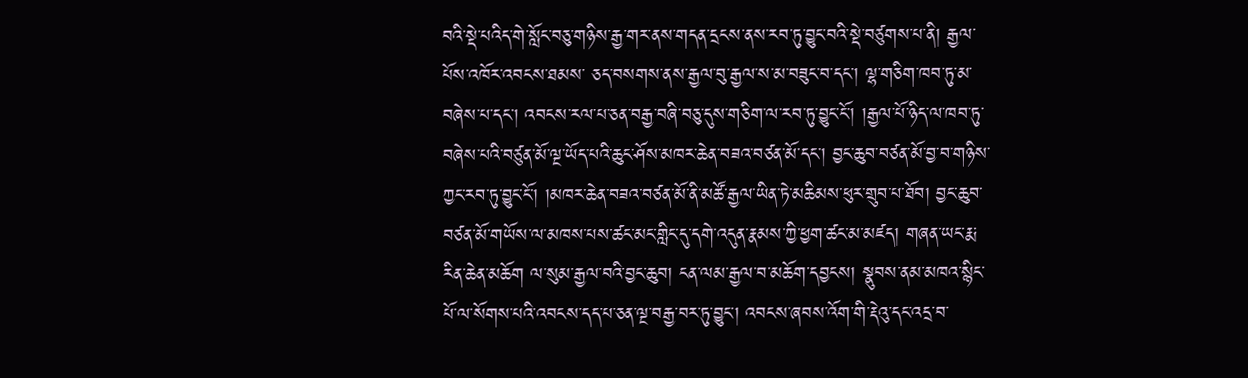བའི་སྡེ་པའིད་གེ་སློང་བཅུ་གཉིས་རྒྱ་གར་ནས་གདན་དྲངས་ནས་རབ་ཏུ་བྱུང་བའི་སྡེ་བཙུགས་པ་ནི། རྒྱལ་པོས་འཁོར་འབངས་ཐམས་ ཅད་བསགས་ནས་རྒྱལ་བུ་རྒྱལ་ས་མ་བཟུང་བ་དང་། ལྷ་གཅིག་ཁབ་ཏུ་མ་བཞེས་པ་དང་། འབངས་རལ་པ་ཅན་བརྒྱ་བཞི་བཅུ་དུས་གཅིག་ལ་རབ་ཏུ་བྱུང་ངོ་། །རྒྱལ་པོ་ཉིད་ལ་ཁབ་ཏུ་བཞེས་པའི་བཙུན་མོ་ལྔ་ཡོད་པའི་ཆུང་ཤོས་མཁར་ཆེན་བཟའ་བཙན་མོ་དང་། བྱང་ཆུབ་བཙན་མོ་བྱ་བ་གཉིས་ཀྱང་རབ་ཏུ་བྱུང་ངོ་། །མཁར་ཆེན་བཟའ་བཙན་མོ་ནི་མཚོ་རྒྱལ་ཡིན་ཏེ་མཆིམས་ཕུར་གྲུབ་པ་ཐོབ། བྱང་ཆུབ་བཙན་མོ་གཡོས་ལ་མཁས་པས་ཚང་མང་གླིང་དུ་དགེ་འདུན་རྣམས་ཀྱི་ཕྱག་ཚང་མ་མཛད། གཞན་ཡང་རྨ་རིན་ཆེན་མཆོག ལ་སུམ་རྒྱལ་བའི་བྱང་ཆུབ། ངན་ལམ་རྒྱལ་བ་མཆོག་དབྱངས། སྣུབས་ནམ་མཁའ་སྙིང་པོ་ལ་སོགས་པའི་འབངས་དད་པ་ཅན་ལྔ་བརྒྱ་བར་ཏུ་བྱུང་། འབངས་ཞབས་འོག་གི་རྡེའུ་དང་འདྲ་བ་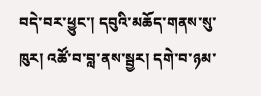བདེ་བར་ཕྱུང་། དབུའི་མཆོད་གནས་སུ་ཁུར། འཚོ་བ་བླ་ནས་སྦྱར། དགེ་བ་ཉམ་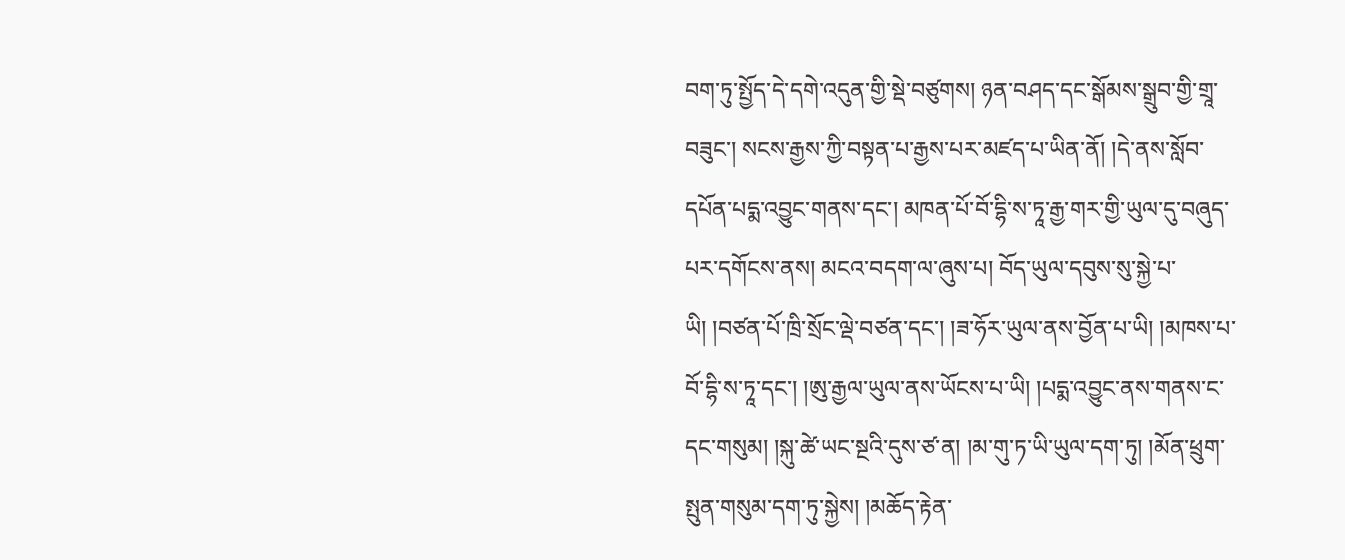བག་ཏུ་སྤྱོད་དེ་དགེ་འདུན་གྱི་སྡེ་བཙུགས། ཉན་བཤད་དང་སྒོམས་སྒྲུབ་གྱི་གྲཱ་བཟུང་། སངས་རྒྱས་ཀྱི་བསྟན་པ་རྒྱས་པར་མཛད་པ་ཡིན་ནོ། །དེ་ནས་སློབ་དཔོན་པདྨ་འབྱུང་གནས་དང་། མཁན་པོ་བོ་དྷི་ས་ཏཱ་རྒྱ་གར་གྱི་ཡུལ་དུ་བཞུད་པར་དགོངས་ནས། མངའ་བདག་ལ་ཞུས་པ། བོད་ཡུལ་དབུས་སུ་སྐྱེ་པ་ཡི། །བཙན་པོ་ཁྲི་སྲོང་ལྡེ་བཙན་དང་། །ཟ་ཧོར་ཡུལ་ནས་བྱོན་པ་ཡི། །མཁས་པ་བོ་དྷི་ས་ཏཱ་དང་། །ཨུ་རྒྱལ་ཡུལ་ནས་ཡོངས་པ་ཡི། །པདྨ་འབྱུང་ནས་གནས་ང་དང་གསུམ། །སྐུ་ཚེ་ཡང་སྔའི་དུས་ཙ་ན། །མ་གུ་ཏ་ཡི་ཡུལ་དག་ཏུ། །མོན་ཕྲུག་སྤུན་གསུམ་དག་ཏུ་སྐྱེས། །མཆོད་རྟེན་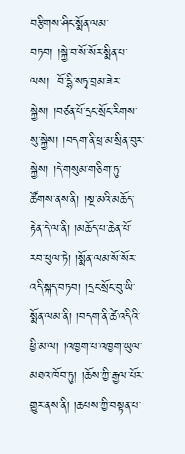བརྩིགས་ཤིང་སྨོན་ལམ་བཏབ། །སྐྱེ་བ་སོ་སོར་སྨིན་པ་ལས།  བོ་དྷི་སཏྭ་བྲམ་ཟེར་སྐྱེས། །བཙན་པོ་དྲང་སྲོང་རིགས་སུ་སྐྱེས། །བདག་ནི་ཕྲ་མ་སྲིན་བུར་སྐྱེས། །དེ་གསུམ་གཅིག་ཏུ་ཚོགས་ནས་ནི། །སྔ་མའི་མཆོད་རྟེན་དེ་ལ་ནི། །མཆོད་པ་ཆེན་པོ་རབ་ཕུལ་ཏེ། །སྨོན་ལམ་སོ་སོར་འདི་སྐད་བཏབ། །དྲང་སྲོང་བུ་ཡི་སྨོན་ལམ་ནི། །བདག་ནི་ཚེ་འདིའི་ཕྱི་མ་ལ། །འཁྱག་པ་འཁྱག་ཡུལ་མཐའ་ཁོབ་ཏུ། །ཆོས་ཀྱི་རྒྱལ་པོར་གྱུར་ནས་ནི། །ཆཔས་ཀྱི་བསྟན་པ་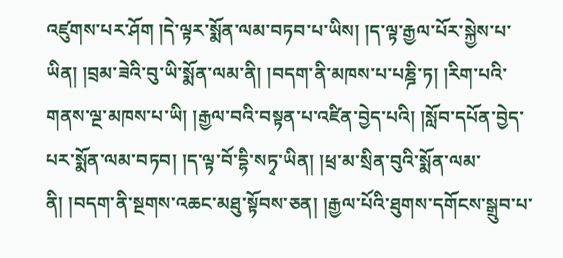འཛུགས་པར་ཤོག །དེ་ལྟར་སྨོན་ལམ་བཏབ་པ་ཡིས། །ད་ལྟ་རྒྱལ་པོར་སྐྱེས་པ་ཡིན། །བྲམ་ཟེའི་བུ་ཡི་སྨོན་ལམ་ནི། །བདག་ནི་མཁས་པ་པཎྜི་ཏ། །རིག་པའི་གནས་ལྔ་མཁས་པ་ཡི། །རྒྱལ་བའི་བསྟན་པ་འཛིན་བྱེད་པའི། །སློབ་དཔོན་བྱེད་པར་སྨོན་ལམ་བཏབ། །ད་ལྟ་བོ་དྷི་སཏྭ་ཡིན། །ཕྲ་མ་སྲིན་བུའི་སྨོན་ལམ་ནི། །བདག་ནི་སྔགས་འཆང་མཐུ་སྟོབས་ཅན། །རྒྱལ་པོའི་ཐུགས་དགོངས་སྒྲུབ་པ་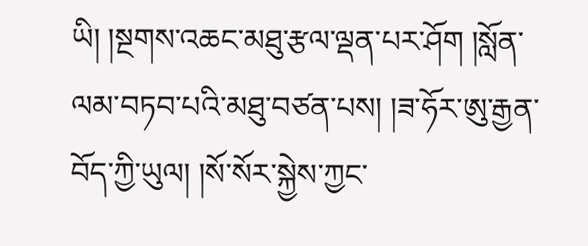ཡི། །སྔགས་འཆང་མཐུ་རྩལ་ལྡན་པར་ཤོག །སློན་ལམ་བཏབ་པའི་མཐུ་བཙན་པས། །ཟ་ཧོར་ཨུ་རྒྱན་བོད་ཀྱི་ཡུལ། །སོ་སོར་སྐྱེས་ཀྱང་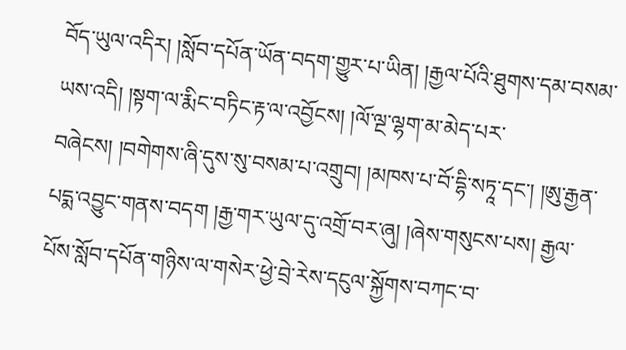བོད་ཡུལ་འདིར། །སློབ་དཔོན་ཡོན་བདག་གྱུར་པ་ཡིན། །རྒྱལ་པོའི་ཐུགས་དམ་བསམ་ཡས་འདི། །སྟག་ལ་རྨིང་བཏིང་རྟ་ལ་འབྱོངས། །ལོ་ལྔ་ལྷག་མ་མེད་པར་བཞེངས། །བགེགས་ཞི་དུས་སུ་བསམ་པ་འགྲུབ། །མཁས་པ་བོ་དྷི་སཏཱ་དང་། །ཨུ་རྒྱན་པདྨ་འབྱུང་གནས་བདག །རྒྱ་གར་ཡུལ་དུ་འགྲོ་བར་ཞུ། །ཞེས་གསུངས་པས། རྒྱལ་པོས་སློབ་དཔོན་གཉིས་ལ་གསེར་ཕྱེ་བྲེ་རེས་དངུལ་སྐྱོགས་བཀང་བ་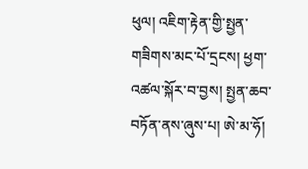ཕུལ། འཇིག་རྟེན་གྱི་སྤྱན་གཟིགས་མང་པོ་དྲངས། ཕྱག་འཚལ་སྐོར་བ་བྱས། སྤྱན་ཆབ་བཏོན་ནས་ཞུས་པ། ཨེ་མ་ཧོ།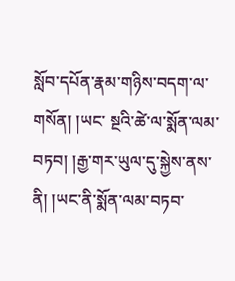སློབ་དཔོན་རྣམ་གཉིས་བདག་ལ་གསོན། །ཡང་ སྔའི་ཚེ་ལ་སྨོན་ལམ་བཏབ། །རྒྱ་གར་ཡུལ་དུ་སྐྱེས་ནས་ནི། །ཡང་ནི་སྨོན་ལམ་བཏབ་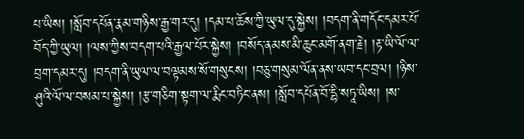པ་ཡིས། །སློབ་དཔོན་རྣམ་གཉིས་རྒྱ་གར་དུ། །དམ་པ་ཆོས་ཀྱི་ཡུལ་དུ་སྐྱེས། །བདག་ནི་གདོང་དམར་པོ་བོད་ཀྱི་ཡུལ། །ལས་ཀྱིས་བདག་པའི་རྒྱལ་པོར་སྐྱེས། །བསོད་ནམས་མི་ཆུང་མགོ་ནག་རྗེ། །རྟ་ཡི་ལོ་ལ་བྲག་དམར་དུ། །བདག་ནི་ཡུལ་ལ་བལྟམས་སོ་གསུངས། །བཅུ་གསུམ་ལོན་ནས་ཡབ་དང་བྲལ། །ཉིས་ཤུའི་ལོ་ལ་བསམ་པ་སྐྱེས། །རྩ་གཅིག་སྟག་ལ་རྨིང་བཏིང་ནས། །སློབ་དཔོན་བོ་དྷི་སཏཱ་ཡིས། །ས་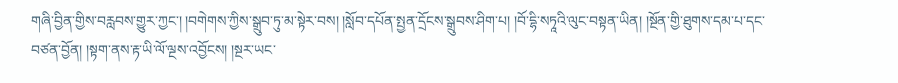གཞི་བྱིན་གྱིས་བརླབས་གྱུར་ཀྱང་། །བགེགས་ཀྱིས་སྒྲུབ་ཏུ་མ་སྟེར་བས། །སློབ་དཔོན་སྤྱན་དྲོངས་སྒྲུབས་ཤིག་པ། །བོ་དྷི་སཏཱའི་ལུང་བསྟན་ཡིན། །སྔོན་གྱི་ཐུགས་དམ་པ་དང་བཙན་བྱོན། །སྟག་ནས་རྟ་ཡི་ལོ་ལྔས་འབྱོངས། །སྔར་ཡང་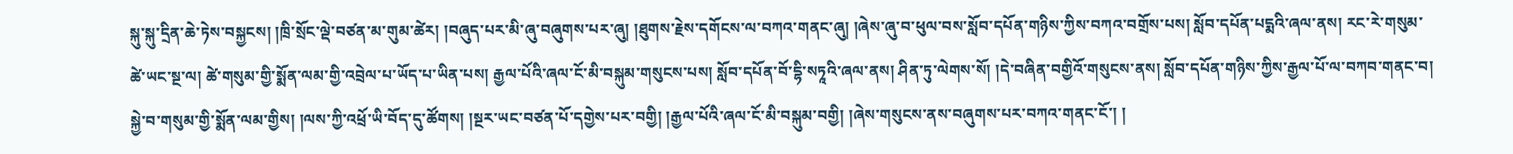སྐུ་སྐུ་དྲིན་ཆེ་ཏེས་བསྐྱངས། །ཁྲི་སྲོང་ལྡེ་བཙན་མ་གུམ་ཚེར། །བཞུད་པར་མི་ཞུ་བཞུགས་པར་ཞུ། །ཐུགས་རྗེས་དགོངས་ལ་བཀའ་གནང་ཞུ། །ཞེས་ཞུ་བ་ཕུལ་བས་སློབ་དཔོན་གཉིས་ཀྱིས་བཀའ་བགྲོས་པས། སློབ་དཔོན་པདྨའི་ཞལ་ནས། རང་རེ་གསུམ་ཚེ་ཡང་སྔ་ལ། ཚེ་གསུམ་གྱི་སྨོན་ལམ་གྱི་འབྲེལ་པ་ཡོད་པ་ཡིན་པས། རྒྱལ་པོའི་ཞལ་ངོ་མི་བསྐུམ་གསུངས་པས། སློབ་དཔོན་བོ་དྷི་སཏཱའི་ཞལ་ནས། ཤིན་ཏུ་ལེགས་སོ། །དེ་བཞིན་བགྱིའོ་གསུངས་ནས། སློབ་དཔོན་གཉིས་ཀྱིས་རྒྱལ་པོ་ལ་བཀབ་གནང་བ། སྐྱེ་བ་གསུམ་གྱི་སྨོན་ལམ་གྱིས། །ལས་ཀྱི་འཕྲོ་ཡི་བོད་དུ་ཚོགས། །སྔར་ཡང་བཙན་པོ་དགྱེས་པར་བགྱི། །རྒྱལ་པོའི་ཞལ་ངོ་མི་བསྐུམ་བགྱི། །ཞེས་གསུངས་ནས་བཞུགས་པར་བཀའ་གནང་ངོ་། །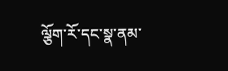ལྕོག་རོ་དང་སྣ་ནམ་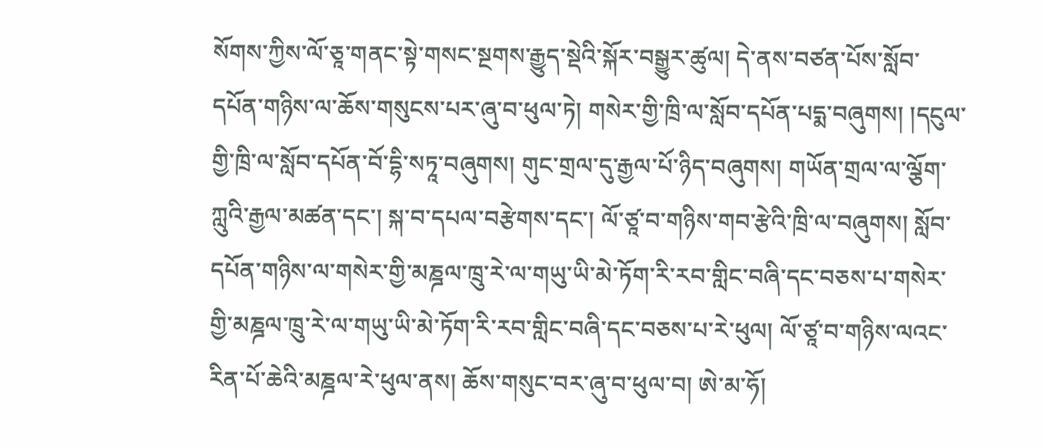སོགས་ཀྱིས་ལོ་ཅཱ་གནང་སྟེ་གསང་སྔགས་རྒྱུད་སྡེའི་སྐོར་བསྒྱུར་ཚུལ། དེ་ནས་བཙན་པོས་སློབ་དཔོན་གཉིས་ལ་ཆོས་གསུངས་པར་ཞུ་བ་ཕུལ་ཏེ། གསེར་གྱི་ཁྲི་ལ་སློབ་དཔོན་པདྨ་བཞུགས། །དངུལ་གྱི་ཁྲི་ལ་སློབ་དཔོན་བོ་དྷི་སཏཱ་བཞུགས། གུང་གྲལ་དུ་རྒྱལ་པོ་ཉིད་བཞུགས། གཡོན་གྲལ་ལ་ལྕོག་ཀླུའི་རྒྱལ་མཚན་དང་། སྐ་བ་དཔལ་བརྩེགས་དང་། ལོ་ཙཱ་བ་གཉིས་གབ་རྩེའི་ཁྲི་ལ་བཞུགས། སློབ་དཔོན་གཉིས་ལ་གསེར་གྱི་མཎྜལ་ཁྲུ་རེ་ལ་གཡུ་ཡི་མེ་ཏོག་རི་རབ་གླིང་བཞི་དང་བཅས་པ་གསེར་གྱི་མཎྜལ་ཁྲུ་རེ་ལ་གཡུ་ཡི་མེ་ཏོག་རི་རབ་གླིང་བཞི་དང་བཅས་པ་རེ་ཕུལ། ལོ་ཙཱ་བ་གཉིས་ལའང་རིན་པོ་ཆེའི་མཎྜལ་རེ་ཕུལ་ནས། ཆོས་གསུང་བར་ཞུ་བ་ཕུལ་བ། ཨེ་མ་ཧོ།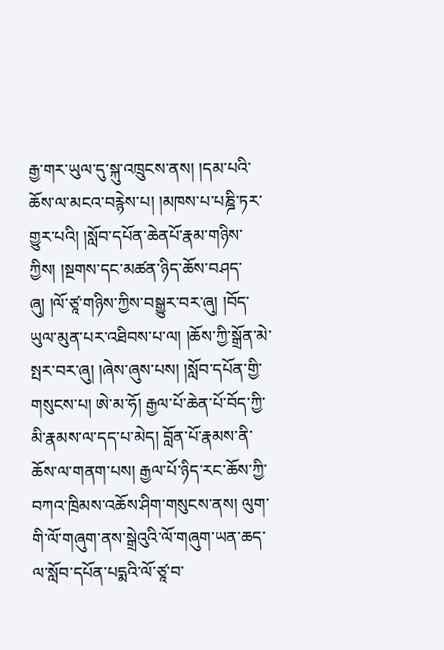རྒྱ་གར་ཡུལ་དུ་སྐུ་འཁྲུངས་ནས། །དམ་པའི་ཆོས་ལ་མངའ་བརྙེས་པ། །མཁས་པ་པཎྜི་ཏར་གྱུར་པའི། །སློབ་དཔོན་ཆེནཔོ་རྣམ་གཉིས་ཀྱིས། །སྔགས་དང་མཚན་ཉིད་ཆོས་བཤད་ཞུ། །ལོ་ཙཱ་གཉིས་ཀྱིས་བསྒྱུར་བར་ཞུ། །བོད་ཡུལ་མུན་པར་འཐིབས་པ་ལ། །ཆོས་ཀྱི་སྒྲོན་མེ་སྤར་བར་ཞུ། །ཞེས་ཞུས་པས། །སློབ་དཔོན་གྱི་གསུངས་པ། ཨེ་མ་ཧོ། རྒྱལ་པོ་ཆེན་པོ་བོད་ཀྱི་མི་རྣམས་ལ་དད་པ་མེད། བློན་པོ་རྣམས་ནི་ཆོས་ལ་གནག་པས། རྒྱལ་པོ་ཉིད་རང་ཆོས་ཀྱི་བཀའ་ཁྲིམས་འཆོས་ཤིག་གསུངས་ནས། ལུག་གི་ལོ་གཞུག་ནས་སྒྲེའུའི་ལོ་གཞུག་ཡན་ཆད་ལ་སློབ་དཔོན་པདྨའི་ལོ་ཙཱ་བ་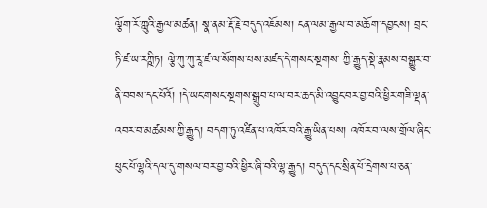ལྕོག་རོ་ཀླུའི་རྒྱལ་མཚན། སྣ་ནམ་རྡོ་རྗེ་བདུད་འཇོམས། ངན་ལམ་རྒྱལ་བ་མཆོག་དབྱངས། བྲང་ཏི་ཛ་ཡ་རཀྵིཏ། ལྕེ་ཀུ་ཀུ་རཱ་ཛ་ལ་སོགས་པས་མཛད་དེ་གསང་སྔགས་ ཀྱི་རྒྱུད་སྡེ་རྣམས་བསྒྱུར་བ་ནི་བབས་དང་པོའོ། །དེ་ཡང་གསང་སྔགས་སྒྲུབ་པ་ལ་བར་ཆད་མི་འབྱུང་བར་བྱ་བའི་ཕྱིར་གཟི་ལྡན་འབར་བ་མཚམས་ཀྱི་རྒྱུད། བདག་ཏུ་འཛིན་པ་འཁོར་བའི་རྒྱུ་ཡིན་པས། འཁོར་བ་ལས་གྲོལ་ཞིང་ཕུང་པོ་ལྷའི་དལ་དུ་གསལ་བར་བྱ་བའི་ཕྱིར་ཞི་བའི་ལྷ་རྒྱུད། བདུད་དང་སྲིན་པོ་དྲེགས་པ་ཅན་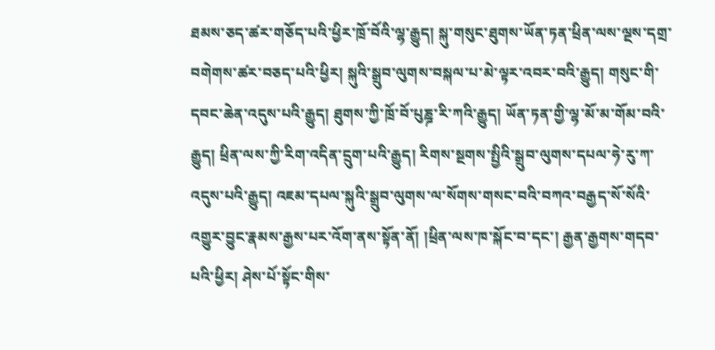ཐམས་ཅད་ཚར་གཅོད་པའི་ཕྱིར་ཁྲོ་བོའི་ལྷ་རྒྱུད། སྐུ་གསུང་ཐུགས་ཡོན་ཏན་ཕྲིན་ལས་ལྔས་དགྲ་བགེགས་ཚར་བཅད་པའི་ཕྱིར། སྐུའི་སྒྲུབ་ལུགས་བསྐལ་པ་མེ་ལྟར་འབར་བའི་རྒྱུད། གསུང་གི་དབང་ཆེན་འདུས་པའི་རྒྱུད། ཐུགས་ཀྱི་ཁྲོ་བོ་པུཎྜ་རི་ཀའི་རྒྱུད། ཡོན་ཏན་གྱི་ལྷ་མོ་མ་གོམ་བའི་རྒྱུད། ཕྲིན་ལས་ཀྱི་རིག་འདིན་དྲུག་པའི་རྒྱུད། རིགས་སྔགས་སྤྱིའི་སྒྲུབ་ལུགས་དཔལ་ཧེ་རུ་ཀ་འདུས་པའི་རྒྱུད། འཇམ་དཔལ་སྐུའི་སྒྲུབ་ལུགས་ལ་སོགས་གསང་བའི་བཀའ་བརྒྱད་སོ་སོའི་འགྱུར་བྱུང་རྣམས་རྒྱས་པར་འོག་ནས་སྟོན་ནོ། །ཕྲིན་ལས་ཁ་སྐོང་བ་དང་། རྒྱན་རྒྱགས་གདབ་པའི་ཕྱིར། ཤེས་པོ་སྟོང་གིས་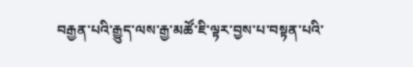བརྒྱན་པའི་རྒྱུད་ལས་རྒྱ་མཚོ་ཇི་ལྟར་བྱས་པ་བསྟན་པའི་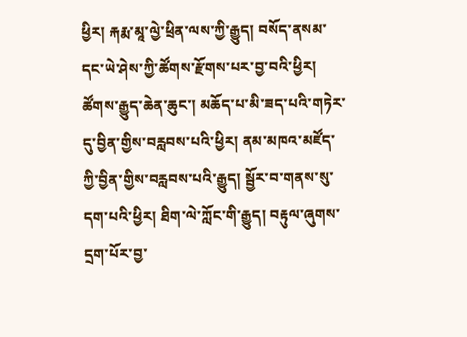ཕྱིར། རྐརྨ་མཱ་ལྱེ་ཕྲིན་ལས་ཀྱི་རྒྱུད། བསོད་ནསམ་དང་ཡེ་ཤེས་ཀྱི་ཚོགས་རྫོགས་པར་བྱ་བའི་ཕྱིར། ཚོགས་རྒྱུད་ཆེན་ཆུང་། མཆོད་པ་མི་ཟད་པའི་གཏེར་དུ་བྱིན་གྱིས་བརླབས་པའི་ཕྱིར། ནམ་མཁའ་མཛོད་ཀྱི་བྱིན་གྱིས་བརླབས་པའི་རྒྱུད། སྦྱོར་བ་གནས་སུ་དག་པའི་ཕྱིར། ཐིག་ལེ་ཀློང་གི་རྒྱུད། བརྟུལ་ཞུགས་དྲག་པོར་བྱ་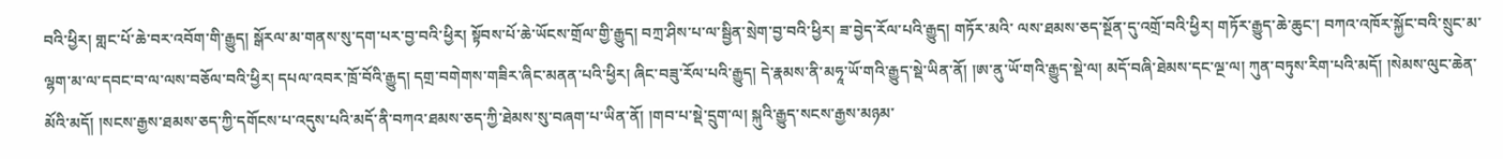བའི་ཕྱིར། གླང་པོ་ཆེ་བར་འབོག་གི་རྒྱུད། སྒོརལ་མ་གནས་སུ་དག་པར་བྱ་བའི་ཕྱིར། སྟོབས་པོ་ཆེ་ཡོངས་གྲོལ་གྱི་རྒྱུད། བཀྲ་ཤིས་པ་ལ་སྦྱིན་སྲེག་བྱ་བའི་ཕྱིར། ཟ་བྱེད་རོལ་པའི་རྒྱུད། གཏོར་མའི་ ལས་ཐམས་ཅད་སྔོན་དུ་འགྲོ་བའི་ཕྱིར། གཏོར་རྒྱུད་ཆེ་ཆུང་། བཀའ་འཁོར་སྐྱོང་བའི་སྲུང་མ་ལྷག་མ་ལ་དབང་བ་ལ་ལས་བཅོལ་བའི་ཕྱིར། དཔལ་འབར་ཁྲོ་བོའི་རྒྱུད། དགྲ་བགེགས་གཟིར་ཞིང་མནན་པའི་ཕྱིར། ཞིང་བཟུ་རོལ་པའི་རྒྱུད། དེ་རྣམས་ནི་མཧཱ་ཡོ་གའི་རྒྱུད་སྡེ་ཡིན་ནོ། །ཨ་ནུ་ཡོ་གའི་རྒྱུད་སྡེ་ལ། མདོ་བཞི་ཐེམས་དང་ལྔ་ལ། ཀུན་བཏུས་རིག་པའི་མདོ། །སེམས་ལུང་ཆེན་མོའི་མདོ། །སངས་རྒྱས་ཐམས་ཅད་ཀྱི་དགོངས་པ་འདུས་པའི་མདོ་ནི་བཀའ་ཐམས་ཅད་ཀྱི་ཐེམས་སུ་བཞག་པ་ཡིན་ནོ། །གབ་པ་སྡེ་དྲུག་ལ། སྐུའི་རྒྱུད་སངས་རྒྱས་མཉམ་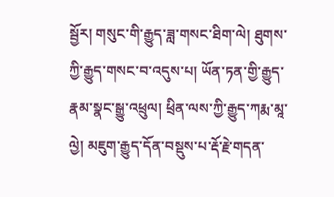སྦྱོར། གསུང་གི་རྒྱུད་ཟླ་གསང་ཐིག་ལེ། ཐུགས་ཀྱི་རྒྱུད་གསང་བ་འདུས་པ། ཡོན་ཏན་གྱི་རྒྱུད་རྣམ་སྣང་སྒྱུ་འཕྲུལ། ཕྲིན་ལས་ཀྱི་རྒྱུད་ཀརྨ་མཱ་ལྱེ། མཇུག་རྒྱུད་དོན་བསྡུས་པ་རྡོ་རྗེ་གདན་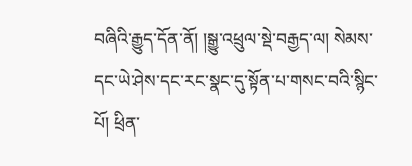བཞིའི་རྒྱུད་དོན་ནོ། །སྒྱུ་འཕྲུལ་སྡེ་བརྒྱད་ལ། སེམས་དང་ཡེ་ཤེས་དང་རང་སྣང་དུ་སྟོན་པ་གསང་བའི་སྙིང་པོ། ཕྲིན་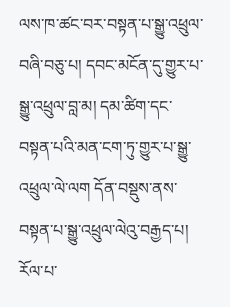ལས་ཁ་ཚང་བར་བསྟན་པ་སྒྱུ་འཕྲུལ་བཞི་བཅུ་པ། དབང་མངོན་དུ་གྱུར་པ་སྒྱུ་འཕྲུལ་བླ་མ། དམ་ཚིག་དང་བསྟན་པའི་མན་ངག་ཏུ་གྱུར་པ་སྒྱུ་འཕྲུལ་ལེ་ལག དོན་བསྡུས་ནས་བསྟན་པ་སྒྱུ་འཕྲུལ་ལེའུ་བརྒྱད་པ། རོལ་པ་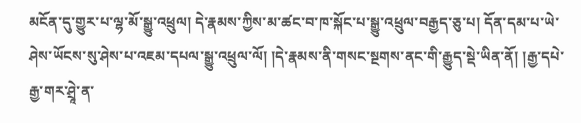མངོན་དུ་གྱུར་པ་ལྷ་མོ་སྒྱུ་འཕྲུལ། དེ་རྣམས་ཀྱིས་མ་ཚང་བ་ཁ་སྐོང་པ་སྒྱུ་འཕྲུལ་བརྒྱད་ཅུ་པ། དོན་དམ་པ་ཡེ་ཤེས་ཡོངས་སུ་ཤེས་པ་འཇམ་དཔལ་སྒྱུ་འཕྲུལ་ལོ། །དེ་རྣམས་ནི་གསང་སྔགས་ནང་གི་རྒྱུད་སྡེ་ཡིན་ནོ། །རྒྱ་དཔེ་རྒྱ་གར་ཤྲཱེ་ན་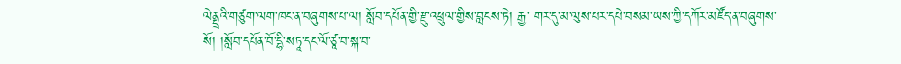ལེནྡྲའི་གཙུག་ལག་ཁང་ན་བཞུགས་པ་ལ། སློབ་དཔོན་གྱི་རྫུ་འཕྲུལ་གྱིས་བླངས་ཏེ། རྒྱ་ གར་དུ་མ་ལུས་པར་དཔེ་བསམ་ཡས་ཀྱི་དཀོར་མཛོད་ན་བཞུགས་སོ། །སློབ་དཔོན་བོ་དྷི་སཏཱ་དང་ལོ་ཙཱ་བ་སྐ་བ་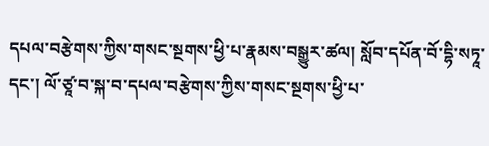དཔལ་བརྩེགས་ཀྱིས་གསང་སྔགས་ཕྱི་པ་རྣམས་བསྒྱུར་ཚལ། སློབ་དཔོན་བོ་དྷི་སཏཱ་དང་། ལོ་ཙཱ་བ་སྐ་བ་དཔལ་བརྩེགས་ཀྱིས་གསང་སྔགས་ཕྱི་པ་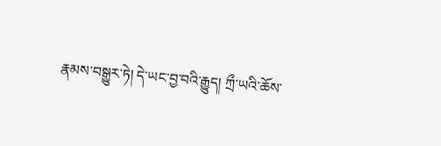རྣམས་བསྒྱུར་ཏེ། དེ་ཡང་བྱ་བའི་རྒྱུད། ཀྲྀ་ཡའི་ཆོས་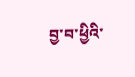བྱ་བ་ཕྱིའི་